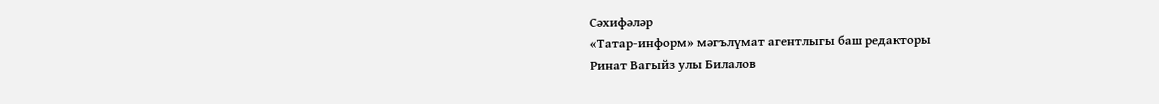Сәхифәләр
«Татар-информ» мәгълүмат агентлыгы баш редакторы
Ринат Вагыйз улы Билалов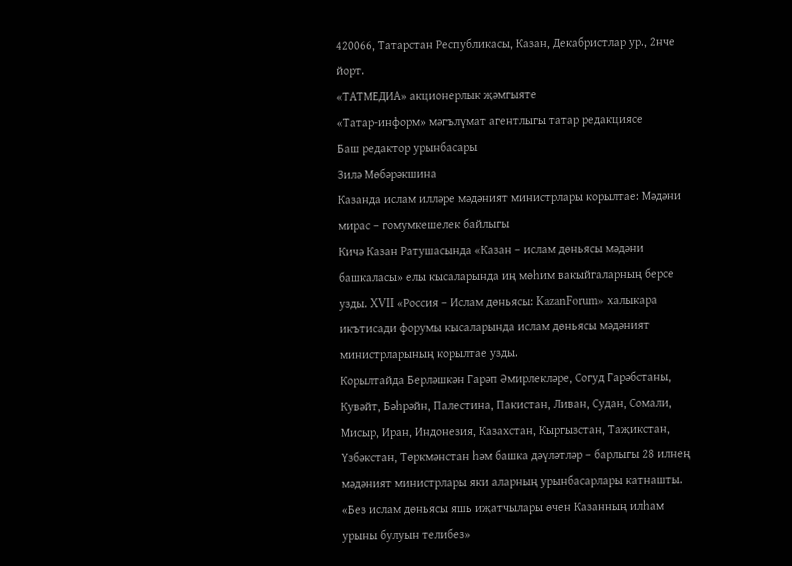420066, Татарстан Республикасы, Казан, Декабристлар ур., 2нче йорт.
«ТАТМЕДИА» акционерлык җәмгыяте
«Татар-информ» мәгълүмат агентлыгы татар редакциясе
Баш редактор урынбасары
Зилә Мөбәрәкшина
Казанда ислам илләре мәдәният министрлары корылтае: Мәдәни мирас – гомумкешелек байлыгы
Кичә Казан Ратушасында «Казан – ислам дөньясы мәдәни башкаласы» елы кысаларында иң мөһим вакыйгаларның берсе узды. XVII «Россия – Ислам дөньясы: KazanForum» халыкара икътисади форумы кысаларында ислам дөньясы мәдәният министрларының корылтае узды.
Корылтайда Берләшкән Гарәп Әмирлекләре, Согуд Гарәбстаны, Кувәйт, Бәһрәйн, Палестина, Пакистан, Ливан, Судан, Сомали, Мисыр, Иран, Индонезия, Казахстан, Кыргызстан, Таҗикстан, Үзбәкстан, Төркмәнстан һәм башка дәүләтләр – барлыгы 28 илнең мәдәният министрлары яки аларның урынбасарлары катнашты.
«Без ислам дөньясы яшь иҗатчылары өчен Казанның илһам урыны булуын телибез»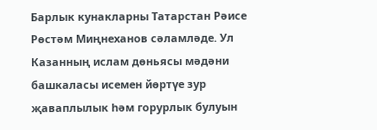Барлык кунакларны Татарстан Рәисе Рөстәм Миңнеханов сәламләде. Ул Казанның ислам дөньясы мәдәни башкаласы исемен йөртүе зур җаваплылык һәм горурлык булуын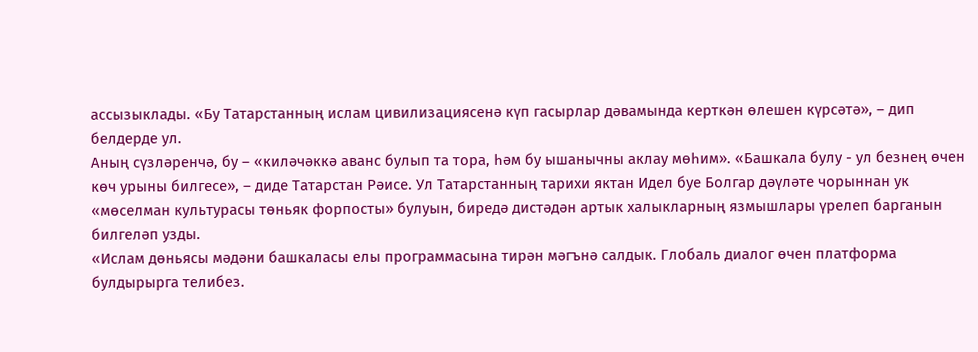ассызыклады. «Бу Татарстанның ислам цивилизациясенә күп гасырлар дәвамында керткән өлешен күрсәтә», – дип белдерде ул.
Аның сүзләренчә, бу – «киләчәккә аванс булып та тора, һәм бу ышанычны аклау мөһим». «Башкала булу - ул безнең өчен көч урыны билгесе», – диде Татарстан Рәисе. Ул Татарстанның тарихи яктан Идел буе Болгар дәүләте чорыннан ук «мөселман культурасы төньяк форпосты» булуын, биредә дистәдән артык халыкларның язмышлары үрелеп барганын билгеләп узды.
«Ислам дөньясы мәдәни башкаласы елы программасына тирән мәгънә салдык. Глобаль диалог өчен платформа булдырырга телибез.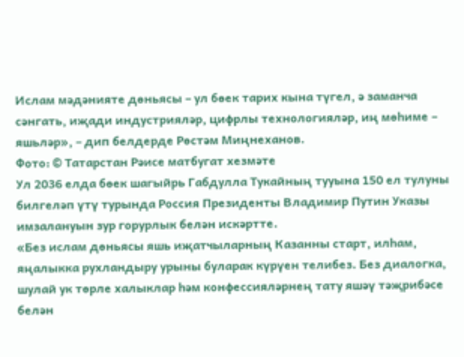Ислам мәдәнияте дөньясы – ул бөек тарих кына түгел, ә заманча сәнгать, иҗади индустрияләр, цифрлы технологияләр, иң мөһиме – яшьләр», – дип белдерде Рөстәм Миңнеханов.
Фото: © Татарстан Рәисе матбугат хезмәте
Ул 2036 елда бөек шагыйрь Габдулла Тукайның тууына 150 ел тулуны билгеләп үтү турында Россия Президенты Владимир Путин Указы имзалануын зур горурлык белән искәртте.
«Без ислам дөньясы яшь иҗатчыларның Казанны старт, илһам, яңалыкка рухландыру урыны буларак күрүен телибез. Без диалогка, шулай ук төрле халыклар һәм конфессияләрнең тату яшәү тәҗрибәсе белән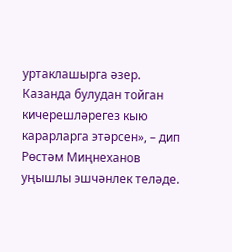уртаклашырга әзер. Казанда булудан тойган кичерешләрегез кыю карарларга этәрсен», – дип Рөстәм Миңнеханов уңышлы эшчәнлек теләде.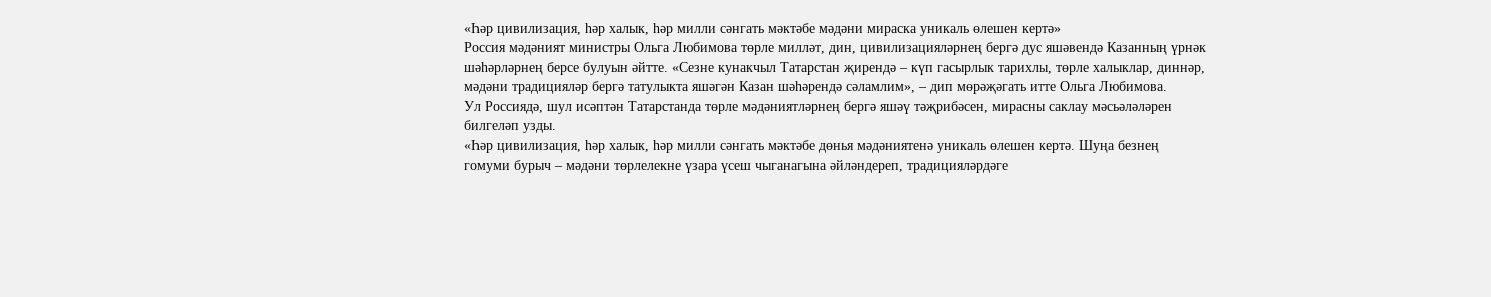«Һәр цивилизация, һәр халык, һәр милли сәнгать мәктәбе мәдәни мираска уникаль өлешен кертә»
Россия мәдәният министры Ольга Любимова төрле милләт, дин, цивилизацияләрнең бергә дус яшәвендә Казанның үрнәк шәһәрләрнең берсе булуын әйтте. «Сезне кунакчыл Татарстан җирендә – күп гасырлык тарихлы, төрле халыклар, диннәр, мәдәни традицияләр бергә татулыкта яшәгән Казан шәһәрендә сәламлим», – дип мөрәҗәгать итте Ольга Любимова.
Ул Россиядә, шул исәптән Татарстанда төрле мәдәниятләрнең бергә яшәү тәҗрибәсен, мирасны саклау мәсьәләләрен билгеләп узды.
«Һәр цивилизация, һәр халык, һәр милли сәнгать мәктәбе дөнья мәдәниятенә уникаль өлешен кертә. Шуңа безнең гомуми бурыч – мәдәни төрлелекне үзара үсеш чыганагына әйләндереп, традицияләрдәге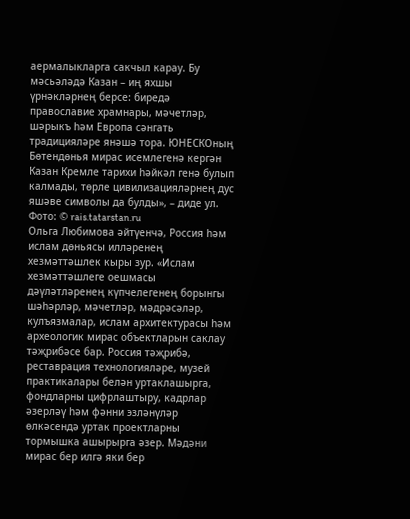аермалыкларга сакчыл карау. Бу мәсьәләдә Казан – иң яхшы үрнәкләрнең берсе: биредә православие храмнары, мәчетләр, шәрыкъ һәм Европа сәнгать традицияләре янәшә тора. ЮНЕСКОның Бөтендөнья мирас исемлегенә кергән Казан Кремле тарихи һәйкәл генә булып калмады, төрле цивилизацияләрнең дус яшәве символы да булды», – диде ул.
Фото: © rais.tatarstan.ru
Ольга Любимова әйтүенчә, Россия һәм ислам дөньясы илләренең хезмәттәшлек кыры зур. «Ислам хезмәттәшлеге оешмасы дәүләтләренең күпчелегенең борынгы шәһәрләр, мәчетләр, мәдрәсәләр, кулъязмалар, ислам архитектурасы һәм археологик мирас объектларын саклау тәҗрибәсе бар. Россия тәҗрибә, реставрация технологияләре, музей практикалары белән уртаклашырга, фондларны цифрлаштыру, кадрлар әзерләү һәм фәнни эзләнүләр өлкәсендә уртак проектларны тормышка ашырырга әзер. Мәдәни мирас бер илгә яки бер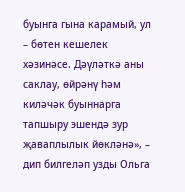буынга гына карамый, ул – бөтен кешелек хәзинәсе. Дәүләткә аны саклау, өйрәнү һәм киләчәк буыннарга тапшыру эшендә зур җаваплылык йөкләнә», – дип билгеләп узды Ольга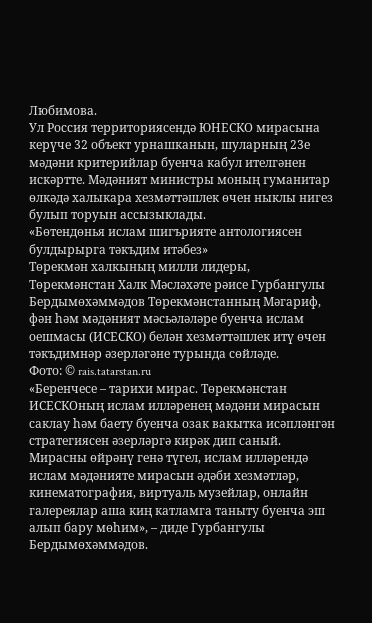Любимова.
Ул Россия территориясендә ЮНЕСКО мирасына керүче 32 объект урнашканын, шуларның 23е мәдәни критерийлар буенча кабул ителгәнен искәртте. Мәдәният министры моның гуманитар өлкәдә халыкара хезмәттәшлек өчен ныклы нигез булып торуын ассызыклады.
«Бөтендөнья ислам шигърияте антологиясен булдырырга тәкъдим итәбез»
Төрекмән халкының милли лидеры, Төрекмәнстан Халк Мәсләхәте рәисе Гурбангулы Бердымөхәммәдов Төрекмәнстанның Мәгариф, фән һәм мәдәният мәсьәләләре буенча ислам оешмасы (ИСЕСКО) белән хезмәттәшлек итү өчен тәкъдимнәр әзерләгәне турында сөйләде.
Фото: © rais.tatarstan.ru
«Беренчесе – тарихи мирас. Төрекмәнстан ИСЕСКОның ислам илләренең мәдәни мирасын саклау һәм баету буенча озак вакытка исәпләнгән стратегиясен әзерләргә кирәк дип саный. Мирасны өйрәнү генә түгел, ислам илләрендә ислам мәдәнияте мирасын әдәби хезмәтләр, кинематография, виртуаль музейлар, онлайн галереялар аша киң катламга таныту буенча эш алып бару мөһим», – диде Гурбангулы Бердымөхәммәдов.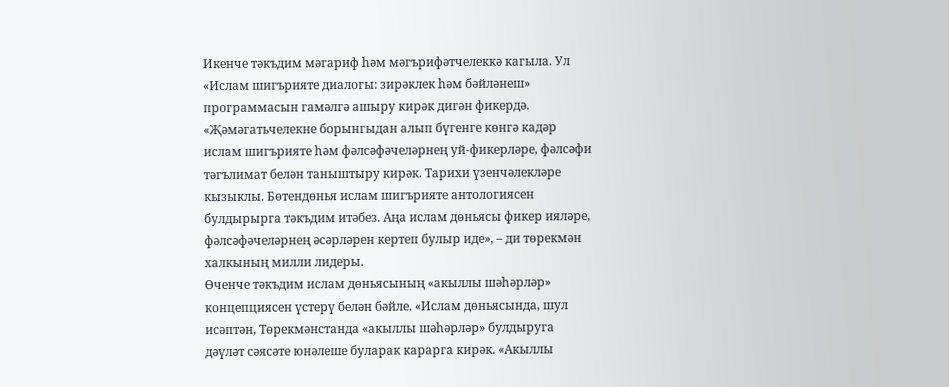Икенче тәкъдим мәгариф һәм мәгърифәтчелеккә кагыла. Ул «Ислам шигърияте диалогы: зирәклек һәм бәйләнеш» программасын гамәлгә ашыру кирәк дигән фикердә. «Җәмәгатьчелекне борынгыдан алып бүгенге көнгә кадәр ислам шигърияте һәм фәлсәфәчеләрнең уй-фикерләре, фәлсәфи тәгълимат белән таныштыру кирәк. Тарихи үзенчәлекләре кызыклы. Бөтендөнья ислам шигърияте антологиясен булдырырга тәкъдим итәбез. Аңа ислам дөньясы фикер ияләре, фәлсәфәчеләрнең әсәрләрен кертеп булыр иде», – ди төрекмән халкының милли лидеры.
Өченче тәкъдим ислам дөньясының «акыллы шәһәрләр» концепциясен үстерү белән бәйле. «Ислам дөньясында, шул исәптән, Төрекмәнстанда «акыллы шәһәрләр» булдыруга дәүләт сәясәте юнәлеше буларак карарга кирәк. «Акыллы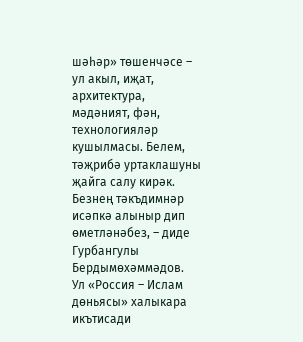шәһәр» төшенчәсе – ул акыл, иҗат, архитектура, мәдәният, фән, технологияләр кушылмасы. Белем, тәҗрибә уртаклашуны җайга салу кирәк. Безнең тәкъдимнәр исәпкә алыныр дип өметләнәбез, – диде Гурбангулы Бердымөхәммәдов.
Ул «Россия – Ислам дөньясы» халыкара икътисади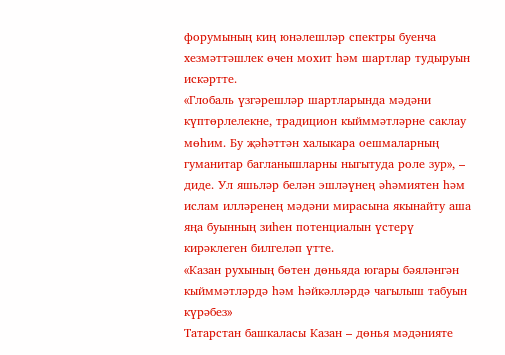форумының киң юнәлешләр спектры буенча хезмәттәшлек өчен мохит һәм шартлар тудыруын искәртте.
«Глобаль үзгәрешләр шартларында мәдәни күптөрлелекне, традицион кыйммәтләрне саклау мөһим. Бу җәһәттән халыкара оешмаларның гуманитар багланышларны ныгытуда роле зур», – диде. Ул яшьләр белән эшләүнең әһәмиятен һәм ислам илләренең мәдәни мирасына якынайту аша яңа буынның зиһен потенциалын үстерү кирәклеген билгеләп үтте.
«Казан рухының бөтен дөньяда югары бәяләнгән кыйммәтләрдә һәм һәйкәлләрдә чагылыш табуын күрәбез»
Татарстан башкаласы Казан – дөнья мәдәнияте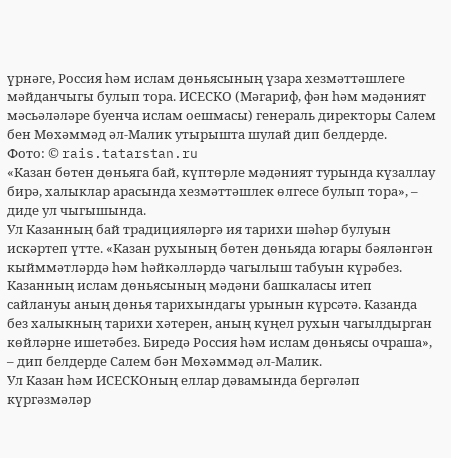үрнәге, Россия һәм ислам дөньясының үзара хезмәттәшлеге мәйданчыгы булып тора. ИСЕСКО (Мәгариф, фән һәм мәдәният мәсьәләләре буенча ислам оешмасы) генераль директоры Салем бен Мөхәммәд әл-Малик утырышта шулай дип белдерде.
Фото: © rais.tatarstan.ru
«Казан бөтен дөньяга бай, күптөрле мәдәният турында күзаллау бирә, халыклар арасында хезмәттәшлек өлгесе булып тора», – диде ул чыгышында.
Ул Казанның бай традицияләргә ия тарихи шәһәр булуын искәртеп үтте. «Казан рухының бөтен дөньяда югары бәяләнгән кыйммәтләрдә һәм һәйкәлләрдә чагылыш табуын күрәбез. Казанның ислам дөньясының мәдәни башкаласы итеп сайлануы аның дөнья тарихындагы урынын күрсәтә. Казанда без халыкның тарихи хәтерен, аның күңел рухын чагылдырган көйләрне ишетәбез. Биредә Россия һәм ислам дөньясы очраша», – дип белдерде Салем бән Мөхәммәд әл-Малик.
Ул Казан һәм ИСЕСКОның еллар дәвамында бергәләп күргәзмәләр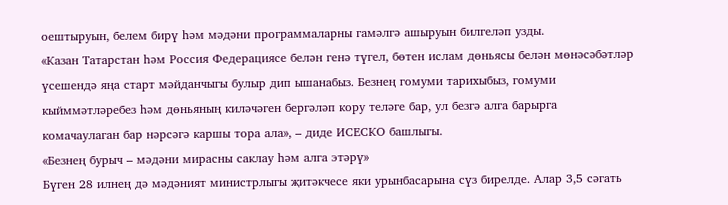оештыруын, белем бирү һәм мәдәни программаларны гамәлгә ашыруын билгеләп узды.
«Казан Татарстан һәм Россия Федерациясе белән генә түгел, бөтен ислам дөньясы белән мөнәсәбәтләр үсешендә яңа старт мәйданчыгы булыр дип ышанабыз. Безнең гомуми тарихыбыз, гомуми кыйммәтләребез һәм дөньяның киләчәген бергәләп кору теләге бар, ул безгә алга барырга комачаулаган бар нәрсәгә каршы тора ала», – диде ИСЕСКО башлыгы.
«Безнең бурыч – мәдәни мирасны саклау һәм алга этәрү»
Бүген 28 илнең дә мәдәният министрлыгы җитәкчесе яки урынбасарына сүз бирелде. Алар 3,5 сәгать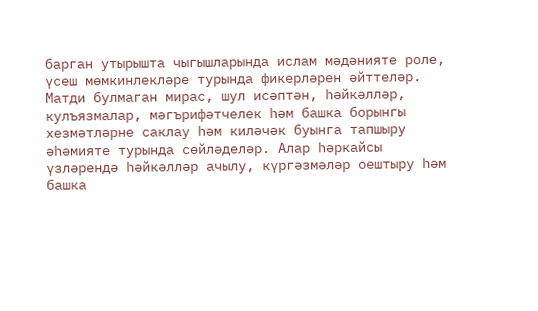барган утырышта чыгышларында ислам мәдәнияте роле, үсеш мөмкинлекләре турында фикерләрен әйттеләр. Матди булмаган мирас, шул исәптән, һәйкәлләр, кулъязмалар, мәгърифәтчелек һәм башка борынгы хезмәтләрне саклау һәм киләчәк буынга тапшыру әһәмияте турында сөйләделәр. Алар һәркайсы үзләрендә һәйкәлләр ачылу, күргәзмәләр оештыру һәм башка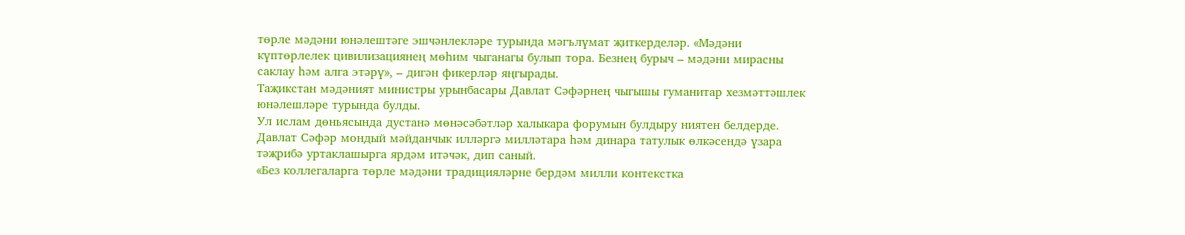төрле мәдәни юнәлештәге эшчәнлекләре турында мәгълүмат җиткерделәр. «Мәдәни күптөрлелек цивилизациянең мөһим чыганагы булып тора. Безнең бурыч – мәдәни мирасны саклау һәм алга этәрү», – дигән фикерләр яңгырады.
Таҗикстан мәдәният министры урынбасары Давлат Сәфәрнең чыгышы гуманитар хезмәттәшлек юнәлешләре турында булды.
Ул ислам дөньясында дустанә мөнәсәбәтләр халыкара форумын булдыру ниятен белдерде. Давлат Сәфәр мондый мәйданчык илләргә милләтара һәм динара татулык өлкәсендә үзара тәҗрибә уртаклашырга ярдәм итәчәк, дип саный.
«Без коллегаларга төрле мәдәни традицияләрне бердәм милли контекстка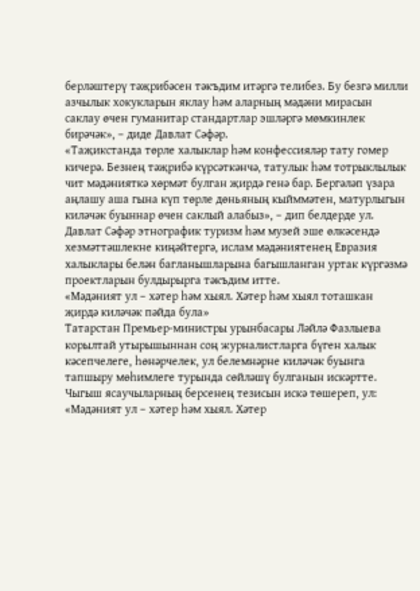берләштерү тәҗрибәсен тәкъдим итәргә телибез. Бу безгә милли азчылык хокукларын яклау һәм аларның мәдәни мирасын саклау өчен гуманитар стандартлар эшләргә мөмкинлек бирәчәк», – диде Давлат Сәфәр.
«Таҗикстанда төрле халыклар һәм конфессияләр тату гомер кичерә. Безнең тәҗрибә күрсәткәнчә, татулык һәм тотрыклылык чит мәдәнияткә хөрмәт булган җирдә генә бар. Бергәләп үзара аңлашу аша гына күп төрле дөньяның кыйммәтен, матурлыгын киләчәк буыннар өчен саклый алабыз», – дип белдерде ул.
Давлат Сәфәр этнографик туризм һәм музей эше өлкәсендә хезмәттәшлекне киңәйтергә, ислам мәдәниятенең Евразия халыклары белән багланышларына багышланган уртак күргәзмә проектларын булдырырга тәкъдим итте.
«Мәдәният ул – хәтер һәм хыял. Хәтер һәм хыял тоташкан җирдә киләчәк пәйда була»
Татарстан Премьер-министры урынбасары Ләйлә Фазлыева корылтай утырышыннан соң журналистларга бүген халык кәсепчелеге, һөнәрчелек, ул белемнәрне киләчәк буынга тапшыру мөһимлеге турында сөйләшү булганын искәртте.
Чыгыш ясаучыларның берсенең тезисын искә төшереп, ул: «Мәдәният ул – хәтер һәм хыял. Хәтер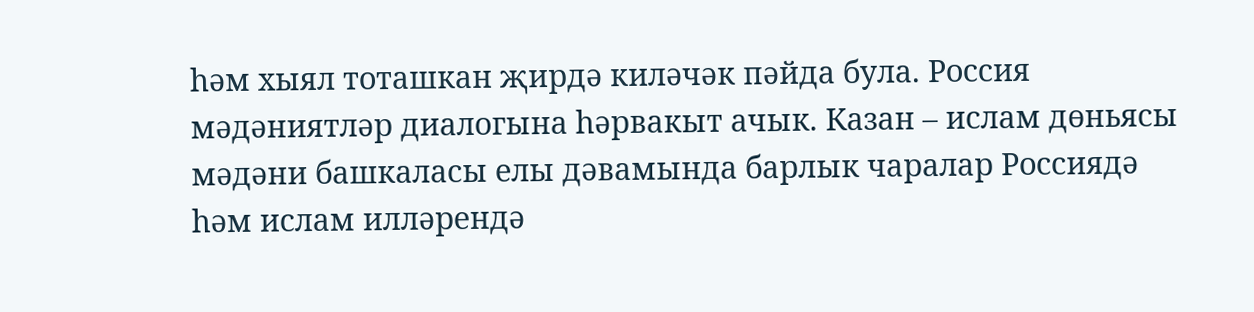һәм хыял тоташкан җирдә киләчәк пәйда була. Россия мәдәниятләр диалогына һәрвакыт ачык. Казан – ислам дөньясы мәдәни башкаласы елы дәвамында барлык чаралар Россиядә һәм ислам илләрендә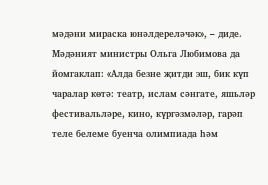мәдәни мираска юнәлдереләчәк», – диде.
Мәдәният министры Ольга Любимова да йомгаклап: «Алда безне җитди эш, бик күп чаралар көтә: театр, ислам сәнгате, яшьләр фестивальләре, кино, күргәзмәләр, гарәп теле белеме буенча олимпиада һәм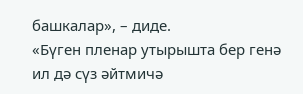башкалар», – диде.
«Бүген пленар утырышта бер генә ил дә сүз әйтмичә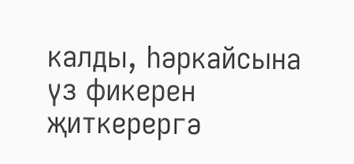калды, һәркайсына үз фикерен җиткерергә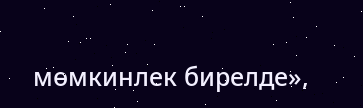мөмкинлек бирелде»,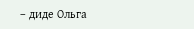– диде Ольга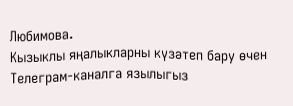Любимова.
Кызыклы яңалыкларны күзәтеп бару өчен Телеграм-каналга язылыгыз